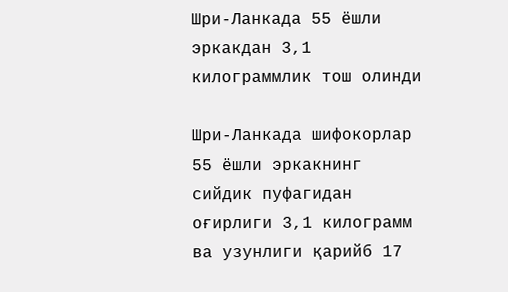Шри-Ланкада 55 ёшли эркакдан 3,1 килограммлик тош олинди

Шри-Ланкада шифокорлар 55 ёшли эркакнинг сийдик пуфагидан оғирлиги 3,1 килограмм ва узунлиги қарийб 17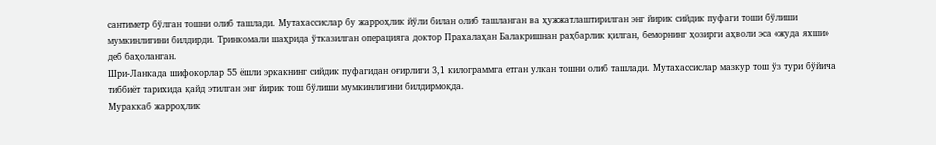сантиметр бўлган тошни олиб ташлади. Мутахассислар бу жарроҳлик йўли билан олиб ташланган ва ҳужжатлаштирилган энг йирик сийдик пуфаги тоши бўлиши мумкинлигини билдирди. Тринкомали шаҳрида ўтказилган операцияга доктор Прахалаҳан Балакришнан раҳбарлик қилган, беморнинг ҳозирги аҳволи эса «жуда яхши» деб баҳоланган.
Шри-Ланкада шифокорлар 55 ёшли эркакнинг сийдик пуфагидан оғирлиги 3,1 килограммга етган улкан тошни олиб ташлади. Мутахассислар мазкур тош ўз тури бўйича тиббиёт тарихида қайд этилган энг йирик тош бўлиши мумкинлигини билдирмоқда.
Мураккаб жарроҳлик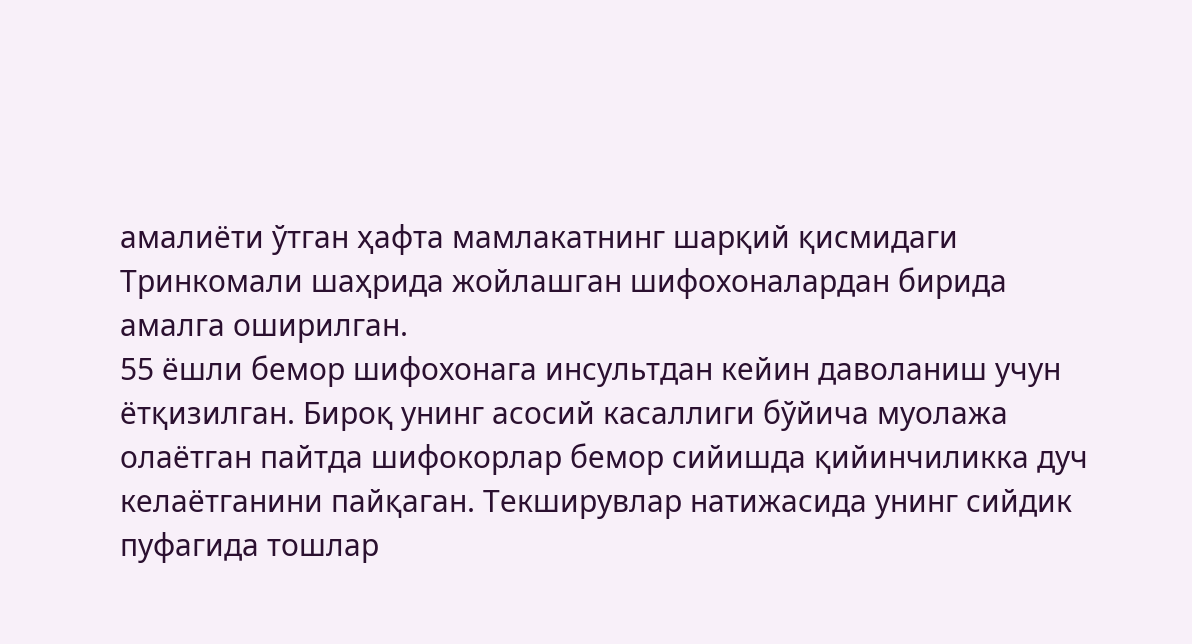амалиёти ўтган ҳафта мамлакатнинг шарқий қисмидаги Тринкомали шаҳрида жойлашган шифохоналардан бирида амалга оширилган.
55 ёшли бемор шифохонага инсультдан кейин даволаниш учун ётқизилган. Бироқ унинг асосий касаллиги бўйича муолажа олаётган пайтда шифокорлар бемор сийишда қийинчиликка дуч келаётганини пайқаган. Текширувлар натижасида унинг сийдик пуфагида тошлар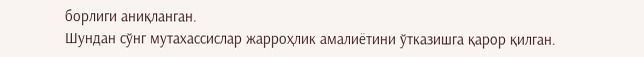борлиги аниқланган.
Шундан сўнг мутахассислар жарроҳлик амалиётини ўтказишга қарор қилган.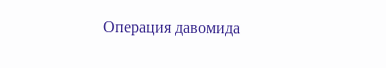Операция давомида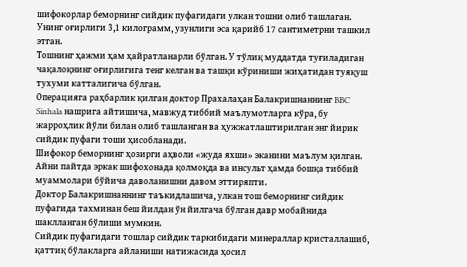шифокорлар беморнинг сийдик пуфагидаги улкан тошни олиб ташлаган. Унинг оғирлиги 3,1 килограмм, узунлиги эса қарийб 17 сантиметрни ташкил этган.
Тошнинг ҳажми ҳам ҳайратланарли бўлган. У тўлиқ муддатда туғиладиган чақалоқнинг оғирлигига тенг келган ва ташқи кўриниши жиҳатидан туяқуш тухуми катталигича бўлган.
Операцияга раҳбарлик қилган доктор Прахалаҳан Балакришнаннинг BBC Sinhala нашрига айтишича, мавжуд тиббий маълумотларга кўра, бу жарроҳлик йўли билан олиб ташланган ва ҳужжатлаштирилган энг йирик сийдик пуфаги тоши ҳисобланади.
Шифокор беморнинг ҳозирги аҳволи «жуда яхши» эканини маълум қилган. Айни пайтда эркак шифохонада қолмоқда ва инсульт ҳамда бошқа тиббий муаммолари бўйича даволанишни давом эттиряпти.
Доктор Балакришнаннинг таъкидлашича, улкан тош беморнинг сийдик пуфагида тахминан беш йилдан ўн йилгача бўлган давр мобайнида шаклланган бўлиши мумкин.
Сийдик пуфагидаги тошлар сийдик таркибидаги минераллар кристаллашиб, қаттиқ бўлакларга айланиши натижасида ҳосил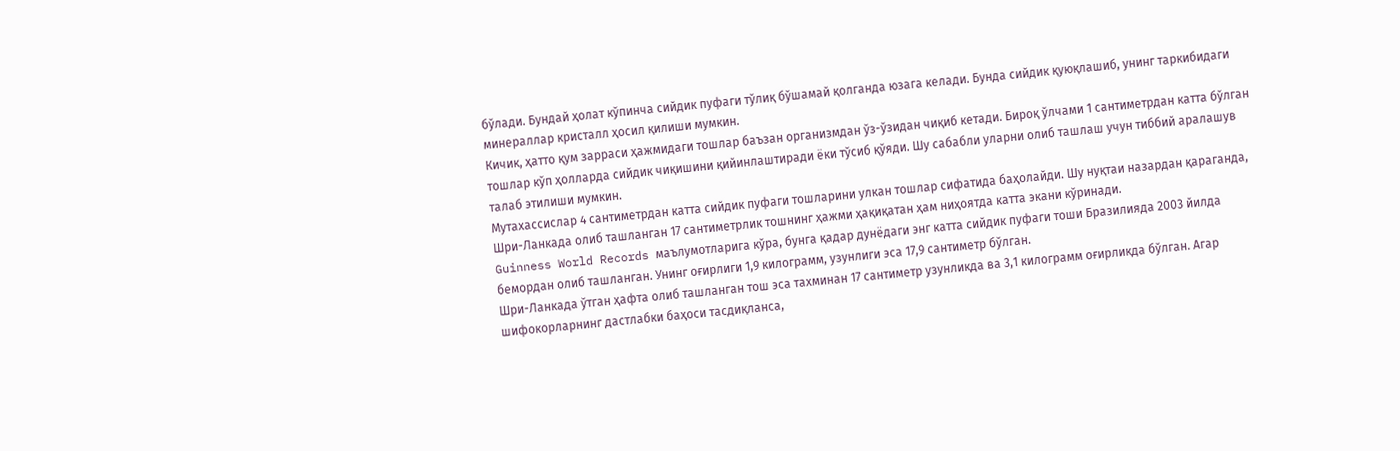бўлади. Бундай ҳолат кўпинча сийдик пуфаги тўлиқ бўшамай қолганда юзага келади. Бунда сийдик қуюқлашиб, унинг таркибидаги минераллар кристалл ҳосил қилиши мумкин.
Кичик, ҳатто қум зарраси ҳажмидаги тошлар баъзан организмдан ўз-ўзидан чиқиб кетади. Бироқ ўлчами 1 сантиметрдан катта бўлган тошлар кўп ҳолларда сийдик чиқишини қийинлаштиради ёки тўсиб қўяди. Шу сабабли уларни олиб ташлаш учун тиббий аралашув талаб этилиши мумкин.
Мутахассислар 4 сантиметрдан катта сийдик пуфаги тошларини улкан тошлар сифатида баҳолайди. Шу нуқтаи назардан қараганда, Шри-Ланкада олиб ташланган 17 сантиметрлик тошнинг ҳажми ҳақиқатан ҳам ниҳоятда катта экани кўринади.
Guinness World Records маълумотларига кўра, бунга қадар дунёдаги энг катта сийдик пуфаги тоши Бразилияда 2003 йилда бемордан олиб ташланган. Унинг оғирлиги 1,9 килограмм, узунлиги эса 17,9 сантиметр бўлган.
Шри-Ланкада ўтган ҳафта олиб ташланган тош эса тахминан 17 сантиметр узунликда ва 3,1 килограмм оғирликда бўлган. Агар шифокорларнинг дастлабки баҳоси тасдиқланса,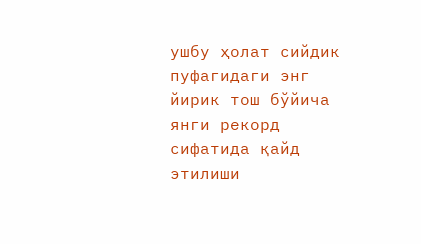ушбу ҳолат сийдик пуфагидаги энг йирик тош бўйича янги рекорд сифатида қайд этилиши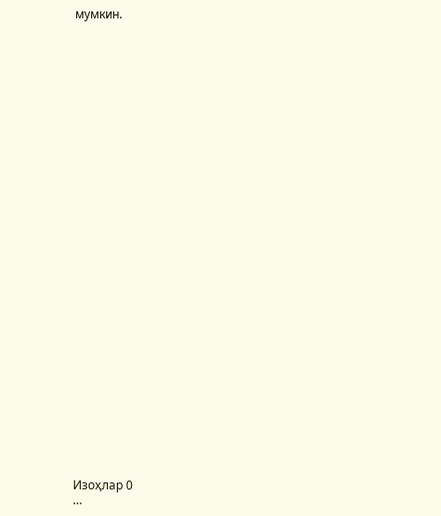мумкин.






























Изоҳлар 0
…